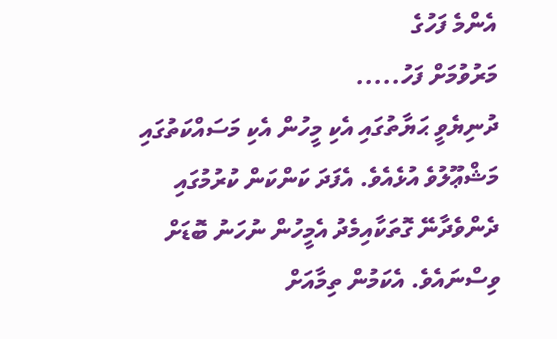އެންމެ ފަހުގެ
މަރުވުމަށް ފަހު.....
ދުނިޔެވީ ޙަޔާތުގައި އެކި މީހުން އެކި މަސައްކަތުގައި މަޝްޢޫލުވެ އުޅެއެވެ. އެފަދަ ކަންކަން ކުރުމުގައި ދެންވެދާނޭ ގޮތަކާއިމެދު އެމީހުން ނުހަނު ބޮޑަށް ވިސްނައެވެ. އެކަމުން ތިމާއަށް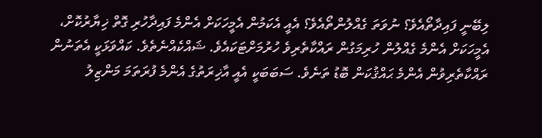ލިބޭނީ ފައިދާތޯއެވެ؟ ނުވަތަ ގެއްލުންތޯއެވެ؟ އެއީ އެކަމުން އެމީހަކަށް އެންމެ ފައިދާހުރި ގޮތް ޚިޔާރުކޮށް،
އެމީހަކަށް އެންމެ ގެއްލުން ހުރިމަގުން ރައްކާތެރިވެ ހުރުމަށްޓަކައެވެ. ޝައްކެއްނެތެވެ. ކައްވަޅަކީ އެތަނުން ރައްކާތެރިވުން އެންމެ ޙައްޤުކަން ބޮޑު ތަނެވެ. ސަބަބަކީ އެއީ އާޚިރަތުގެ އެންމެ ފުރަތަމަ މަންޒިލު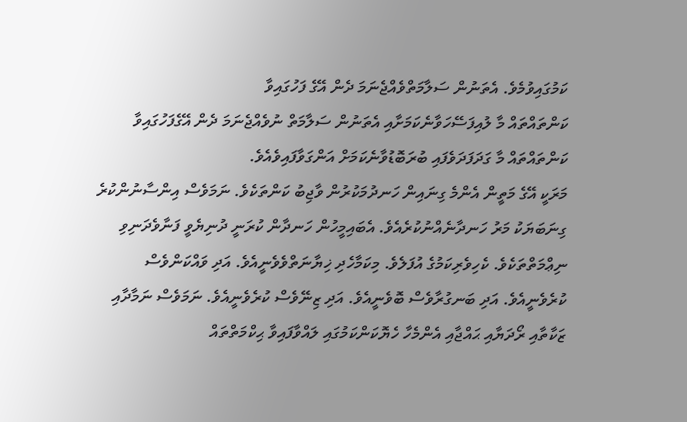ކަމުގައިވުމެވެ. އެތަނުން ސަލާމަތްވެއްޖެނަމަ ދެން އޭގެ ފަހުގައިވާ
ކަންތައްތައް މާ ލުއިފަސޭހަވާނެކަމަށާއި އެތަނުން ސަލާމަތް ނުވެއްޖެނަމަ ދެން އޭގެފަހުގައިވާ ކަންތައްތައް މާ ގަދަފަދަވެފައި ބުރަބޮޑުވާނެކަމަށް އަންގަވާފައިވެއެވެ.
މަރަކީ އޭގެ މަތީން އެންމެ ގިނައިން ހަނދުމަކުރުން ވާޖިބު ކަންތަކެވެ. ނަމަވެސް އިންސާނުންކުރެ ގިނަބަޔަކު މަރު ހަނދާނެއްނުކުރެއެވެ. އެބައިމީހުން ހަނދާން ކުރަނީ ދުނިޔެވީ ފަނާވެދަނިވި ނިޢްމަތްތަކެވެ. ކެހިވެރިކަމުގެ އުފަލެވެ. މިކަމާހެދި ޚިޔާނަތްވެވެނީއެވެ. އަދި ވައްކަންވެސް ކުރެވެނީއެވެ. އަދި ބަނގުރާވެސް ބޮވެނީއެވެ. އަދި ޒިނޭވެސް ކުރެވެނީއެވެ. ނަމަވެސް ނަމާދާއި ޒަކާތާއި ރޯދަޔާއި ޙައްޖާއި އެންމެހާ ހެޔޮކަންކަމުގައި ލައްވާފައިވާ ޙިކްމަތްތައް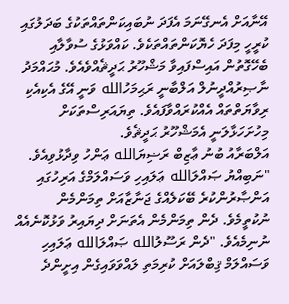އޭނާއަށް އެނގޭނަމަ އެފަދަ ނުބައިކަންތައްތަކުގެ ބަދަލުގައި ކުރީހީ މިފަދަ ހެޔޮކަންތައްތަކެވެ. ކައްވަޅުގެ ސުވާލާއި ބެހޭގޮތުން އައިސްފައިވާ މަޝްހޫރު ޙަދީޘެއްވެއެވެ. މުޙައްމަދު ނާޞިރުއްދީނުލް އަލްބާނީ ރަޙިމަހުالله ވަނީ އޭގެ އެކިއެކި ރިވާޔަތްތައް އެއްކުރައްވާފައެވެ. ތިޔައަރިސްތަކަށް މިހުށަހަޅާލަނީ އެމަޝްހޫރު ޙަދީޘެވެ.
އަލްބަރާއު ބުނު ޢާޒިބް ރަޟިޔަالله ޢަންހު ވިދާޅުވިއެވެ. "ނަބިއްޔު ޞައްލަالله ޢަލައިހި ވަސައްލަމްގެ އަރިހުގައި އަންޞާރުންކުރެ ބޭކަލެއްގެ ޖަނާޒާއަށް ތިމަންމެން ނުކުތީމެވެ. ދެން ތިމަންމެން އެތަނަށް ދިޔައިރު ވަޅުކޮނެއެއް ނުނިމެއެވެ. "ދެން ރަސޫލުالله ޞައްލަالله ޢަލައިހި ވަސައްލަމް ޤިބްލައަށް ކުރިމަތި ލައްވަވައިގެން އިށީންދެ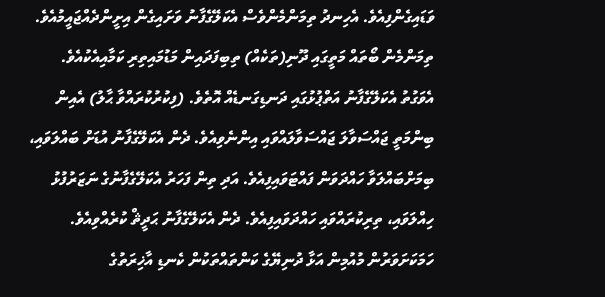ވަޑައިގެންފިއެވެ. އެހިނދު ތިމަންމެންވެސް އެކަލޭގެފާނު ވަށައިގެން އިށީންދެއްޖައީމުއެވެ. ތިމަންމެން ބޯތައް މަތީގައި ދޫނި(ތަކެއް) ތިބިފަދައިން މަޑުމައިތިރި ކަމާއިއެކުއެވެ. އެވަގުތު އެކަލޭގެފާނު އަތްޕުޅުގައި ދަނޑިގަނޑެއް އޮތެވެ. (ފިކުރުކުރައްވާ ޙާލު) އެއިން ބިންމަތީ ޖައްސަވާލަ ޖައްސަވާލައްވައި އިންނެވިއެވެ. ދެން އެކަލޭގެފާނު އުޑަށް ބައްލަވައި، ބިމަށްބައްލަވާ ހައްދަވަން ފައްޓަވައިފިއެވެ. އަދި ތިން ފަހަރު އެކަލޭގެފާނުގެ ނަޒަރުފުޅު ހިއްލަވައި، ތިރިކުރައްވައި ހައްދަވައިފިއެވެ. ދެން އެކަލޭގެފާނު ޙަދީޘް ކުރެއްވިއެވެ. ހަމަކަށަވަރުން މުއުމިން އަޅާ ދުނިޔޭގެ ކަންތައްތަކުން ކެނޑި އާޚިރަތުގެ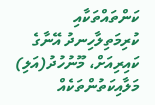ކަންތައްތަކާއި ކުރިމަތިލާހިނދު އޭނާގެ ކައިރިއަށް، މޫނުހުދު(އަލި) މަލާއިކަތުންތަކެއް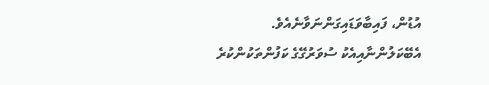އުޑުން، ފައިބާވަޑައިގަންނަވާނެއެވެ. އެބޭކަލުންނާއިއެކު ސުވަރުގޭގެ ކަފުންތަކުންކުރެ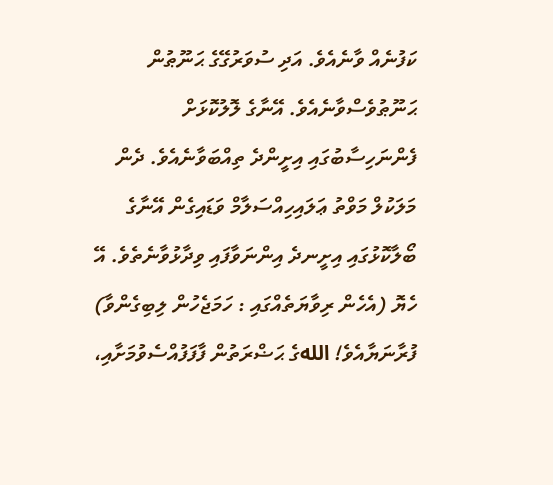ކަފުނެއް ވާނެއެވެ. އަދި ސުވަރުގޭގެ ޙަނޫޠުން ޙަނޫޠުވެސްވާނެއެވެ. އޭނާގެ ލޮލުކޮޅަށް ފެންނަހިސާބުގައި އިށީންދެ ތިއްބަވާނެއެވެ. ދެން މަލަކުލް މަވްތު ޢަލައިހިއްސަލާމް ވަޑައިގެން އޭނާގެ ބޯލާކޮޅުގައި އިށީނދެ އިންނަވާފައި ވިދާޅުވާނެތެވެ. އޭ ހެޔޮ (އެހެން ރިވާޔަތެއްގައި : ހަމަޖެހުން ލިބިގެންވާ) ފުރާނަޔާއެވެ! اللهގެ ޙަޟްރަތުން ފާފަފުއްސެވުމަށާއި،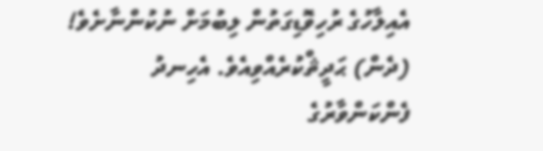އެއިލާހުގެ ރުހިވޮޑިގަތުން ލިބުމަށް ނުކުންނާށެވެ! (ދެން) ޙަދީޘްކުރެއްވިއެވެ. އެހިނދު ފެންކަންވާރުގެ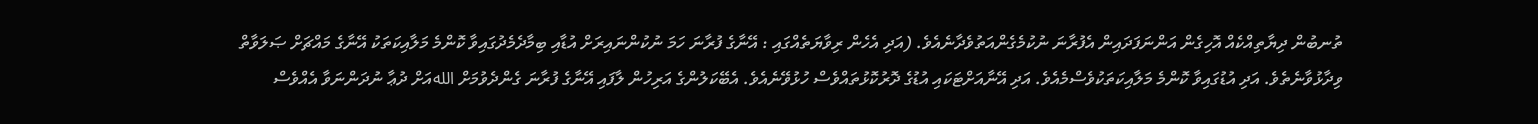ތުނބުން ދިޔާތިއްކެއް އޮހިގެން އަންނަފަދައިން އެފުރާނަ ނުކުމެގެންއަތުވެދާނެއެވެ. (އަދި އެހެން ރިވާޔަތެއްގައި : އޭނާގެ ފުރާނަ ހަމަ ނުކުންނައިރަށް އުޑާއި ބިމާދެމެދުގައިވާ ކޮންމެ މަލާއިކަތަކު އޭނާގެ މައްޗަށް ޞަލަވާތް ވިދާޅުވާނެތެވެ. އަދި އުޑުގައިވާ ކޮންމެ މަލާއިކަތަކުވެސްމެއެވެ. އަދި އޭނާއަށްޓަކައި އުޑުގެ ދޮރުކޮޅުތައްވެސް ހުޅުވޭނެއެވެ. އެބޭކަލުންގެ އަރިހުން ލާފައި އޭނާގެ ފުރާނަ ގެންދެވުމަށް اللهއަށް ދުޢާ ނުދަންނަވާ އެއްވެސް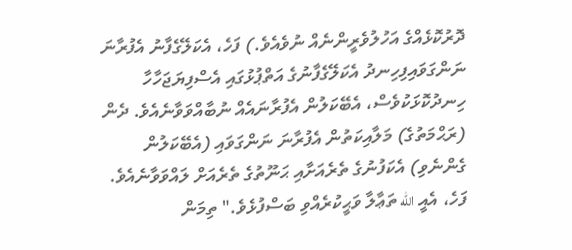ދޮރުކޮޅެއްގެ އަހުލުވެރީންނެއް ނުވެއެވެ.) ފަހެ، އެކަލޭގެފާނު އެފުރާނަ ނަންގަވައިފިހިނދު އެކަލޭގެފާނުގެ އަތްޕުޅުގައި އެސްފިޔަޖަހާހާ ހިނދުކޮޅަކުވެސް، އެބޭކަލުން އެފުރާނައެއް ނުބާއްވަވާނެއެވެ. ދެން (ރަޙްމަތުގެ) މަލާއިކަތުން އެފުރާނަ ނަންގަވައި (އެބޭކަލުން ގެންނެވި) އެކަފުނުގެ ތެރެއަށާއި ޙަނޫތުގެ ތެރެއަށް ލައްވަވާނެއެވެ. ފަހެ، އެއީ الله ތަޢާލާ ވަޙީކުރެއްވި ބަސްފުޅެވެ." ތިމަން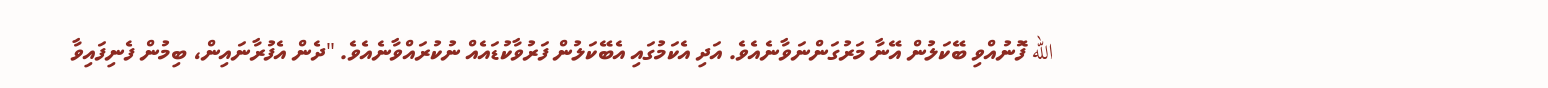الله ފޮނުއްވި ބޭކަލުން އޭނާ މަރުގަންނަވާނެއެވެ. އަދި އެކަމުގައި އެބޭކަލުން ފަރުވާކުޑައެއް ނުކުރައްވާނެއެވެ. "ދެން އެފުރާނައިން، ބިމުން ފެނިފައިވާ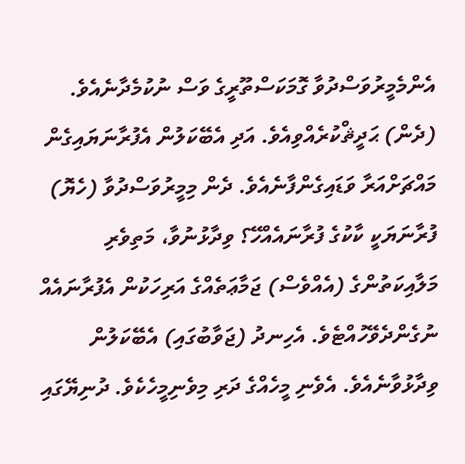އެންމެމީރުވަސްދުވާ ގޮމަކަސްތޫރީގެ ވަސް ނުކުމެދާނެއެވެ. (ދެން) ޙަދީޘްކުރެއްވިއެވެ. އަދި އެބޭކަލުން އެފުރާނަޔައިގެން މައްޗަށްއަރާ ވަޑައިގެންފާނެއެވެ. ދެން މިމީރުވަސްދުވާ (ހެޔޮ) ފުރާނަޔަކީ ކާކުގެ ފުރާނައެއްހޭ؟ ވިދާޅުނުވާ، މަތިވެރި މަލާއިކަތުންގެ (އެއްވެސް) ޖަމާޢަތެއްގެ އަރިހަކުން އެފުރާނައެއް ނުގެންދެވޭހުއްޓެވެ. އެހިނދު (ޖަވާބުގައި) އެބޭކަލުން ވިދާޅުވާނެއެވެ. އެވެނި މީހެއްގެ ދަރި މިވެނިމީހެކެވެ. ދުނިޔޭގައި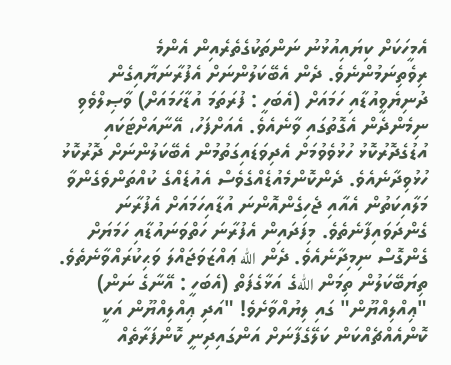އެމީހަކަށް ކިޔައިއުޅުނު ނަންތަކުގެތެރެއިން އެންމެ ރިވެތިނަމުންނެވެ. ދެން އެބޭކަލުންނަށް އެފުރާނަޔާއިގެން ދުނިޔެވީއުޑާއި ހަމައަށް (އެބަހީ : ފުރަތަމަ އުޑާހަމައަށް) ވާޞިލްވެވި ނިމެންދެން އެގޮތުގައި ވާނެއެވެ. އެއަށްފަހު، އޭނާއަށްޓަކައި އުޑުގެދޮރުކޮޅު ހުޅުވެވުމަށް އެދިވަޑައިގަތުމުން އެބޭކަލުންނަށް ދޮރުކޮޅު ހުޅުވިދާނެއެވެ. ދެންކޮންމެއުޑެއްގެވެސް އެއުޑެއްގެ ކުއްތަންވެގެންވާ މަލާއިކަތުން އެއާއި ޖެހިގެންއޮންނަ އުޑާއިހަމައަށް އެފުރާނަ ގެންދަވައިފާނެތެވެ. މިފަދައިން އެފުރާނަ ހަތްވަނައުޑާއި ހަމަޔަށް ގެންގޮސް ނިމިދާނެއެވެ. ދެން الله ޢައްޒަވަޖައްލަ ވަޙިކުރައްވާނެތެވެ. ތިޔަބޭކަލުން ތިމަން اللهގެ އަޅާގެފަތް (އެބަހީ : އޭނާގެ ނަން) "ޢިއްލިއްޔޫން" ގައި ލިޔުއްވާށެވެ! "އަދި ޢިއްލިއްޔޫން އަކީ ކޮންއެއްޗެއްކަން ކަލޭގެފާނަށް އަންގައިދިނީ ކޮންފަރާތެއް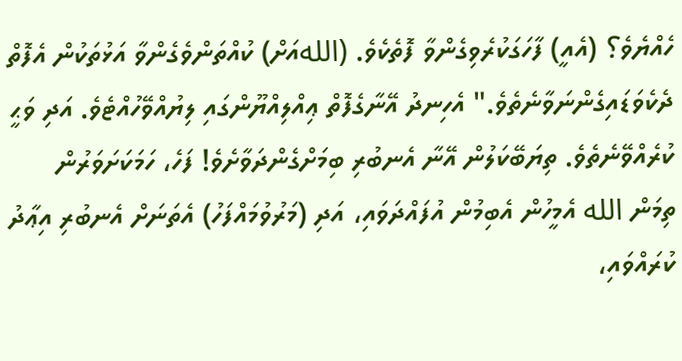ހެއްޔެވެ؟ (އެއީ) ފާހަގަކުރެވިގެންވާ ފޮތެކެވެ. (اللهއަށް) ކުއްތަންވެގެންވާ އަޅުތަކުން އެފޮތް ދެކެވަޑައިގެންނަވާނެތެވެ." އެހިނދު އޭނާގެފޮތް ޢިއްލިއްޔޫންގައި ލިޔުއްވޭހުއްޓެވެ. އަދި ވަޙީ ކުރެއްވޭނެތެވެ. ތިޔަބޭކަލުން އޭނާ އެނބުރި ބިމަށްގެންދަވާށެވެ! ފަހެ، ހަމަކަށަވަރުން ތިމަން الله އެމީހުން އެބިމުން އުފައްދަވައި، އަދި (މަރުވުމައްފަހު) އެތަނަށް އެނބުރި އިޢާދު ކުރައްވައި،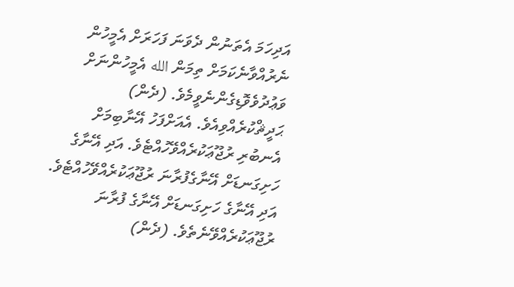އަދިހަމަ އެތަނުން ދެވަނަ ފަހަރަށް އެމީހުން ނެރުއްވާނެކަމަށް ތިމަން الله އެމީހުންނަށް ވަޢުދުވެވޮޑިގެންނެވީމެވެ. (ދެން) ޙަދީޘްކުރެއްވިއެވެ. އެއަށްފަހު އޭނާބިމަށް އެނބުރި ރުޖޫޢަކުރެއްވޭހުއްޓެވެ. އަދި އޭނާގެ ހަށިގަނޑަށް އޭނާގެފުރާނަ ރުޖޫޢަކުރެއްވޭހުއްޓެވެ. އަދި އޭނާގެ ހަށިގަނޑަށް އޭނާގެ ފުރާނަ ރުޖޫޢަކުރެއްވޭނެތެވެ. (ދެން)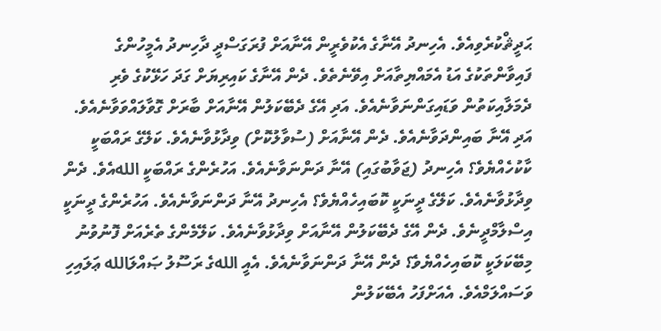ޙަދީޘްކުރެވިއެވެ. އެހިނދު އޭނާގެ އެކުވެރީން އޭނާއަށް ފުރަގަސްދީ ދާހިނދު އެމީހުންގެ ފައިވާންތަކުގެ އަޑު އެމައްޔިތާއަށް އިވޭނެތެވެ. ދެން އޭނާގެ ކައިރިޔަށް ގަދަ ހަޅޭކުގެ ވެރި ދެމަލާއިކަތުން ވަޑައިގަންނަވާނެއެވެ. އަދި އޭގެ ދެބޭކަލުން އޭނާއަށް ބާރަށް ގޮވާލައްވަވާނެއެވެ. އަދި އޭނާ ބައިންދަވާނެއެވެ. ދެން އޭނާއަށް (ސުވާލުކޮށް) ވިދާޅުވާނެއެވެ. ކަލޭގެ ރައްބަކީ ކާކުހެއްޔެވެ؟ އެހިނދު (ޖަވާބުގައި) އޭނާ ދަންނަވާނެއެވެ. އަހުރެންގެ ރައްބަކީ اللهއެވެ. ދެން ވިދާޅުވާނެއެވެ. ކަލޭގެ ދީނަކީ ކޮބައިހެއްޔެވެ؟ އެހިނދު އޭނާ ދަންނަވާނެއެވެ. އަހުރެންގެ ދީނަކީ އިސްލާމްދީނެވެ. ދެން އޭގެ ދެބޭކަލުން އޭނާއަށް ވިދާޅުވާނެއެވެ. ކަލޭމެންގެ ތެރެއަށް ފޮނުވުނު މިބޭކަލަކީ ކޮބައިހެއްޔެވެ؟ ދެން އޭނާ ދަންނަވާނެއެވެ. އެއީ اللهގެ ރަސޫލު ޞައްލަالله ޢަލައިހި ވަސައްލަމްއެވެ. އެއަށްފަހު އެބޭކަލުން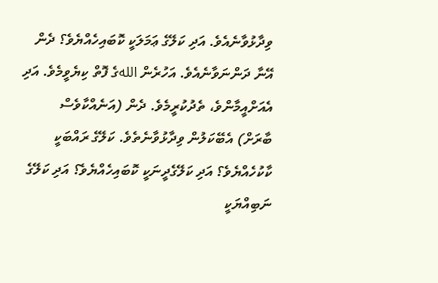ވިދާޅުވާނެއެވެ. އަދި ކަލޭގެ ޢަމަލަކީ ކޮބައިހެއްޔެވެ؟ ދެން އޭނާ ދަންނަވާނެއެވެ. އަހުރެން اللهގެ ފޮތް ކިޔެވީމެވެ. އަދި އެއަށްއީމާންވެ، ތެދުކުރީމެވެ. ދެން (އަނެއްކާވެސް ބާރަށް) އެބޭކަލުން ވިދާޅުވާނެތެވެ. ކަލޭގެ ރައްބަކީ ކާކުހެއްޔެވެ؟ އަދި ކަލޭގެދީނަކީ ކޮބައިހެއްޔެވެ؟ އަދި ކަލޭގެ ނަބިއްޔަކީ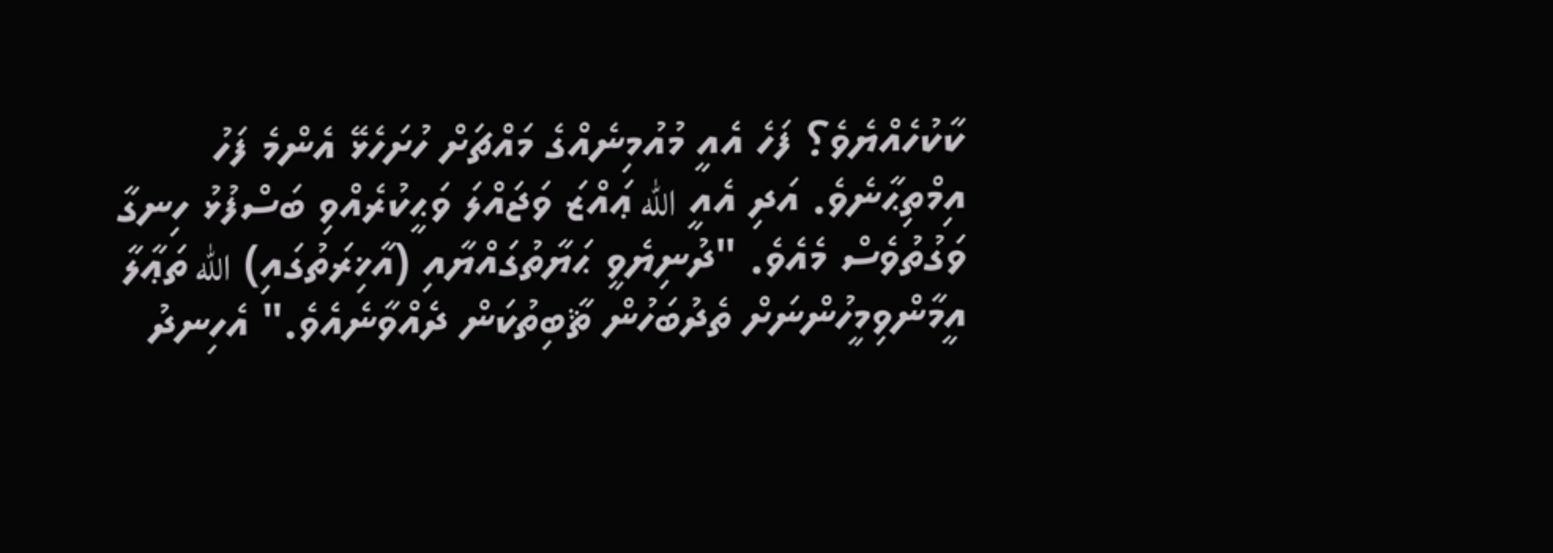ކާކުހެއްޔެވެ؟ ފަހެ އެއީ މުއުމިނެއްގެ މައްޗަށް ހުށަހެޅޭ އެންމެ ފަހު އިމްތިޙާނެވެ. އަދި އެއީ الله ޢައްޒަ ވަޖައްލަ ވަޙީކުރެއްވި ބަސްފުޅު ހިނގާ ވަގުތުވެސް މެއެވެ. "ދުނިޔެވީ ޙަޔާތުގައްޔާއި (އާޚިރަތުގައި) الله ތަޢާލާ އީމާންވިމީހުންނަށް ތެދުބަހުން ޘާބިތުކަން ދެއްވާނެއެވެ." އެހިނދު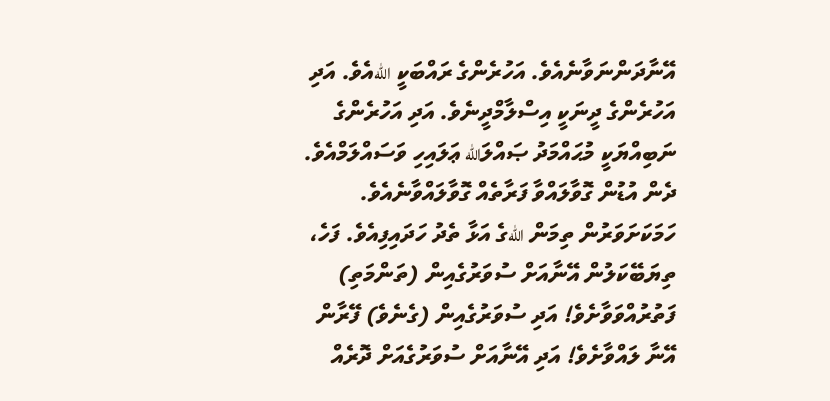އޭނާދަންނަވާނެއެވެ. އަހުރެންގެ ރައްބަކީ اللهއެވެ. އަދި އަހުރެންގެ ދީނަކީ އިސްލާމްދީނެވެ. އަދި އަހުރެންގެ ނަބިއްޔަކީ މުޙައްމަދު ޞައްލަالله ޢަލައިހި ވަސައްލަމްއެވެ. ދެން އުޑުން ގޮވާލައްވާ ފަރާތެއް ގޮވާލައްވާނެއެވެ. ހަމަކަށަވަރުން ތިމަން اللهގެ އަޅާ ތެދު ހަދައިފިއެވެ. ފަހެ، ތިޔަބޭކަލުން އޭނާއަށް ސުވަރުގެއިން (ތަންމަތި) ފަތުރުއްވަވާށެވެ! އަދި ސުވަރުގެއިން (ގެނެވެ) ފޭރާން އޭނާ ލައްވާށެވެ! އަދި އޭނާއަށް ސުވަރުގެއަށް ދޮރެއް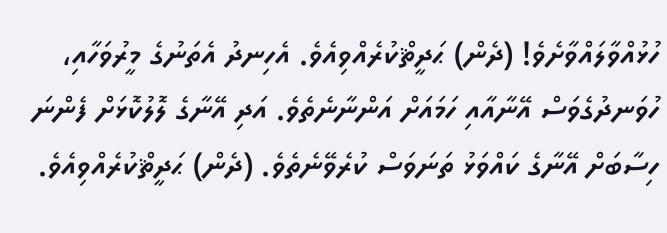ހުޅުއްވާލައްވާށެވެ! (ދެން) ޙަދީޘްކުރެއްވިއެވެ. އެހިނދު އެތަނުގެ މީރުވަހާއި، ހުވަނދުގެވަސް އޭނާއާއި ހަމައަށް އަންނާނެތެވެ. އަދި އޭނާގެ ލޮލުކޮޅަށް ފެންނަ ހިސާބަށް އޭނާގެ ކައްވަޅު ތަނަވަސް ކުރެވޭނެތެވެ. (ދެން) ޙަދީޘްކުރެއްވިއެވެ.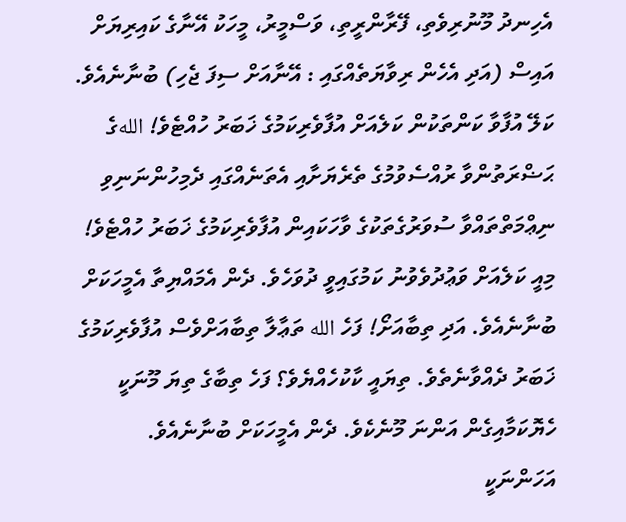އެހިނދު މޫނުރިވެތި، ފޭރާންރީތި، ވަސްމީރު، މީހަކު އޭނާގެ ކައިރިޔަށް އައިސް (އަދި އެހެން ރިވާޔަތެއްގައި : އޭނާއަށް ސިފަ ޖެހި) ބުނާނެއެވެ. ކަލޭ އުފާވާ ކަންތަކުން ކަލެއަށް އުފާވެރިކަމުގެ ޚަބަރު ހުއްޓެވެ! اللهގެ ޙަޟްރަތުންވާ ރުއްސެވުމުގެ ތެރެޔަށާއި އެތަނެއްގައި ދެމިހުންނަނިވި ނިޢްމަތްތައްވާ ސުވަރުގެތަކުގެ ވާހަކައިން އުފާވެރިކަމުގެ ޚަބަރު ހުއްޓެވެ! މިއީ ކަލެއަށް ވަޢުދުވެވުނު ކަމުގައިވީ ދުވަހެވެ. ދެން އެމައްޔިތާ އެމީހަކަށް ބުނާނެއެވެ. އަދި ތިބާއަށޯ! ފަހެ الله ތަޢާލާ ތިބާއަށްވެސް އުފާވެރިކަމުގެ ޚަބަރު ދެއްވާނެތެވެ. ތިޔައީ ކާކުހެއްޔެވެ؟ ފަހެ ތިބާގެ ތިޔަ މޫނަކީ ހެޔޮކަމާއިގެން އަންނަ މޫނެކެވެ. ދެން އެމީހަކަށް ބުނާނެއެވެ. އަހަންނަކީ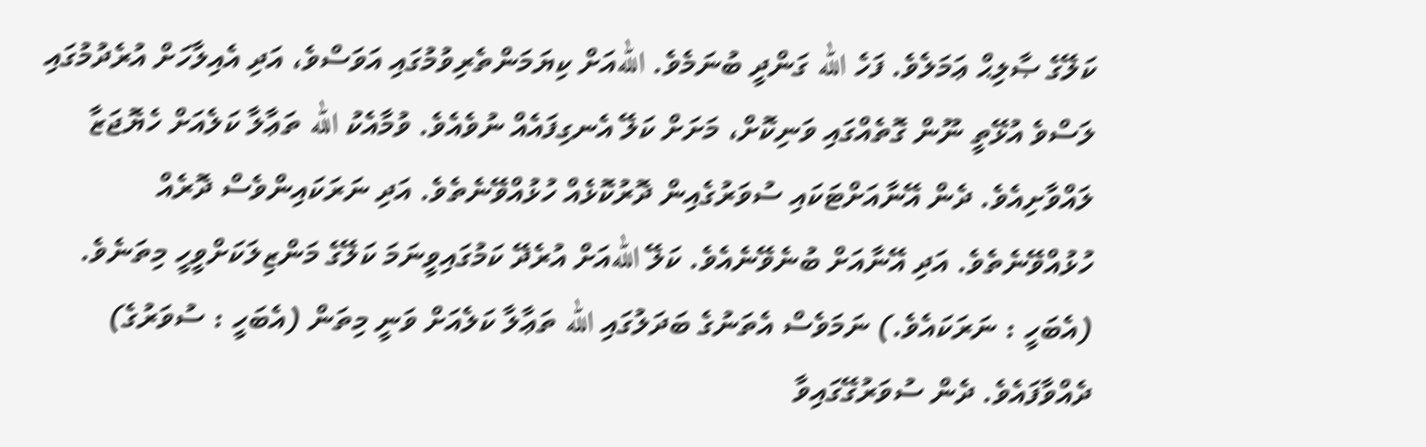ކަލޭގެ ޞާލިޙް ޢަމަލެވެ. ފަހެ الله ގަންދީ ބުނަމެވެ. اللهއަށް ކިޔަމަންތެރިވުމުގައި އަވަސްވެ، އަދި އެއިލާހަށް އުރެދުމުގައި ލަސްވެ އުޅޭތީ ނޫން ގޮތެއްގައި ވަނިކޮށް، މަށަށް ކަލޭ އެނގިފައެއް ނުވެއެވެ. ވުމާއެކު الله ތަޢާލާ ކަލެއަށް ހެޔޮޖަޒާ ލައްވާށިއެވެ. ދެން އޭނާއަށްޓަކައި ސުވަރުގެއިން ދޮރުކޮޅެއް ހުޅުއްވޭނެތެވެ. އަދި ނަރަކައިންވެސް ދޮރެއް ހުޅުއްވޭނެތެވެ. އަދި އޭނާއަށް ބުނެވޭނެއެވެ. ކަލޭ اللهއަށް އުރެދޭ ކަމުގައިވީނަމަ ކަލޭގެ މަންޒިލަކަށްވީހީ މިތަނެވެ. (އެބަހީ : ނަރަކައެވެ.) ނަމަވެސް އެތަނުގެ ބަދަލުގައި الله ތަޢާލާ ކަލެއަށް ވަނީ މިތަން (އެބަހީ : ސުވަރުގެ) ދެއްވާފައެވެ. ދެން ސުވަރުގޭގައިވާ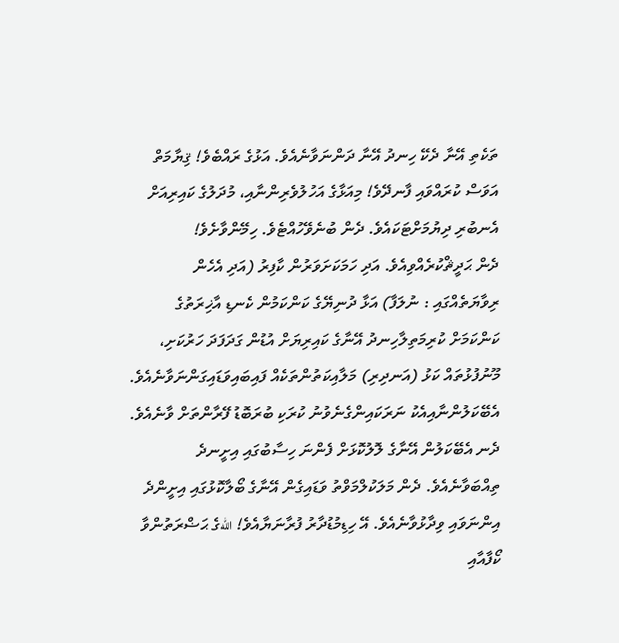ތަކެތި އޭނާ ދެކޭ ހިނދު އޭނާ ދަންނަވާނެއެވެ. އަޅުގެ ރައްބެވެ! ޤިޔާމަތް އަވަސް ކުރައްވައި ފާނދޭވެ! މިއަޅާގެ އަހުލުވެރިންނާއި، މުދަލުގެ ކައިރިއަށް އެނބުރި ދިޔުމަށްޓަކައެވެ. ދެން ބުނެވޭހުއްޓެވެ. ހިމޭންވާށެވެ!
ދެން ޙަދީޘްކުރެއްވިއެވެ. އަދި ހަމަކަށަވަރުން ކާފިރު (އަދި އެހެން ރިވާޔަތެއްގައި : ނުލަފާ) އަޅާ ދުނިޔޭގެ ކަންކަމުން ކެނޑި އާޚިރަތުގެ ކަންކަމަށް ކުރިމަތިލާހިނދު އޭނާގެ ކައިރިޔަށް އުޑުން ގަދަފަދަ ހަރުކަށި، މޫނުފުޅުތައް ކަޅު (އަނދިރި) މަލާއިކަތުންތަކެއް ފައިބައިވަޑައިގަންނަވާނެއެވެ. އެބޭކަލުންނާއިއެކު ނަރަކައިންގެނެވުނު ކުރަކި ބުރަބޮޑު ފޭރާންތަށް ވާނެއެވެ. ދެނ އެބޭކަލުން އޭނާގެ ލޮލުކޮޅަށް ފެންނަ ހިސާބުގައި އިށީނދެ ތިއްބަވާނެއެވެ. ދެން މަލަކުލްމަވްތު ވަޑައިގެން އޭނާގެ ބޯލާކޮޅުގައި އިށީންދެ އިންނަވައި ވިދާޅުވާނެއެވެ. އޭ ހިޑިމުޑުދާރު ފުރާނަޔާއެވެ! اللهގެ ޙަޟްރަތުންވާ ކޯފާއާއި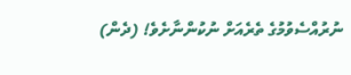ނުރުއްސެވުމުގެ ތެރެއަށް ނުކުންނާށެވެ! (ދެން)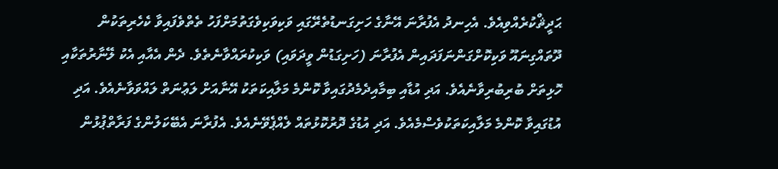ޙަދީޘްކުރެއްވިއެވެ. އެހިނދު އެފުރާނަ އޭނާގެ ހަށިގަނޑުތެރޭގައި ވަކިވަކިވެގަތުމަށްފަހު ތެތްވެފައިވާ ކެހެރިތަކުން ދޫތައްގިނައޫ ވަކިކޮށްގަންނަފަދައިން އެފުރާނަ (ހަށިގަޑުން ވީދަވައި) ވަކިކުރައްވާނެތެވެ. ދެން އެއާއި އެކު ލޭނާރުތަކާއި ހޮޅިތަށް ބުރިބުރިވާނެއެވެ. އަދި އުޑާއި ބިމާއިދެމެދުގައިވާ ކޮންމެ މަލާއިކަތަކު އޭނާއަށް ލަޢުނަތް ލައްވަވާނެއެވެ. އަދި އުޑުގައިވާ ކޮންމެ މަލާއިކަތަކުވެސްމެއެވެ. އަދި އުޑުގެ ދޮރުކޮޅުތައް ލެއްޕެވޭނެއެވެ. އެފުރާނަ އެބޭކަލުންގެ ފަރާތްޕުޅުން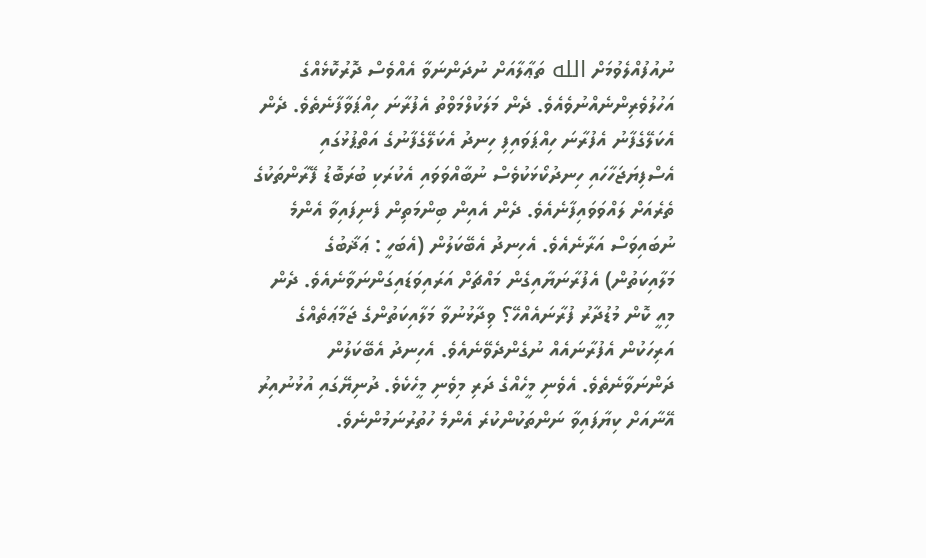ނުއުފުއްލެވުމަށް الله ތަޢާލާއަށް ނުދަންނަވާ އެއްވެސް ދޮރުކޮޅެއްގެ އަހުލުވެރިންނެއްނުވެއެވެ. ދެން މަލަކުލްމަވްތު އެފުރާނަ ހިއްޕަވާފާނެތެވެ. ދެން އެކަލޭގެފާނު އެފުރާނަ ހިއްޕަވައިފި ހިނދު އެކަލޭގެފާނުގެ އަތްޕުޅުގައި އެސްފިޔަޖަހާހައި ހިނދުކޯޅަކުވެސް ނުބާއްވަވައި އެކުރަކި ބުރަބޮޑު ފޭރާންތަކުގެ ތެރެއަށް ލައްވަވައިފާނެއެވެ. ދެން އެއިން ބިންމަތިން ފެނިފައިވާ އެންމެ ނުބައިވަސް އަރާނެއެވެ. އެހިނދު އެބޭކަލުން (އެބަހީ : ޢަޛާބުގެ މަލާއިކަތުން) އެފުރާނަޔާއިގެން މައްޗަށް އަރައިވަޑައިގަންނަވާނެއެވެ. ދެން މިއީ ކޮން މުޑުދާރު ފުރާނައެއްހޭ؟ ވިދާޅުނުވާ މަލާއިކަތުންގެ ޖަމާޢަތެއްގެ އަރިހަކުން އެފުރާނައެއް ނުގެންދެވޭނެއެވެ. އެހިނދު އެބޭކަލުން ދަންނަވާނެތެވެ. އެވެނި މީހެއްގެ ދަރި މިވެނި މީހެކެވެ. ދުނިޔޭގައި އުޅުނުއިރު އޭނާއަށް ކިޔާފައިވާ ނަންތަކުންކުރެ އެންމެ ހުތުރުނަމުންނެވެ.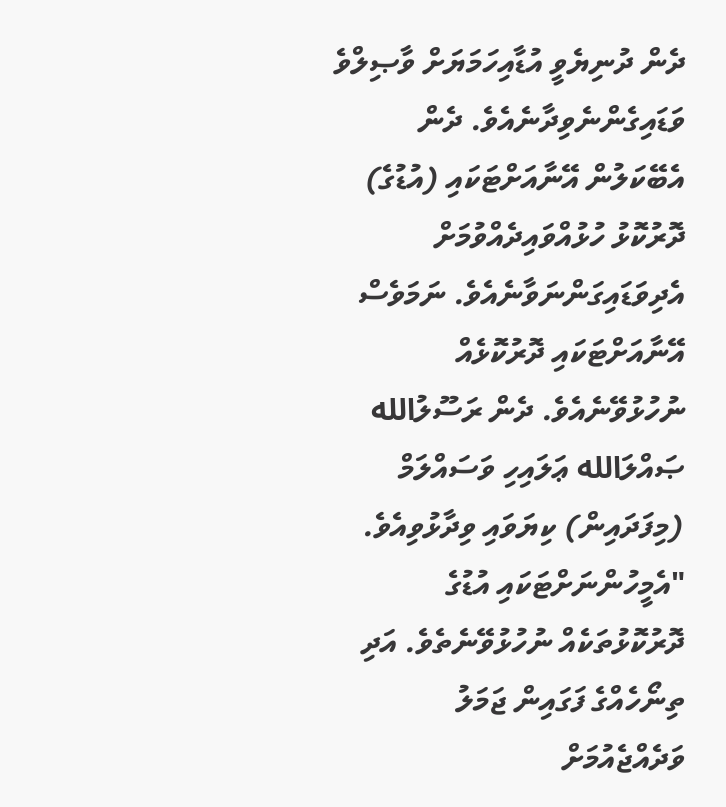ދެން ދުނިޔެވީ އުޑާއިހަމަޔަށް ވާޞިލްވެ ވަޑައިގެންނެވިދާނެއެވެ. ދެން އެބޭކަލުން އޭނާއަށްޓަކައި (އުޑުގެ) ދޮރުކޮޅު ހުޅުއްވައިދެއްވުމަށް އެދިވަޑައިގަންނަވާނެއެވެ. ނަމަވެސް އޭނާއަށްޓަކައި ދޮރުކޮޅެއް ނުހުޅުވޭނެއެވެ. ދެން ރަސޫލުالله ޞައްލަالله ޢަލައިހި ވަސައްލަމް (މިފަދައިން) ކިޔަވައި ވިދާޅުވިއެވެ. "އެމީހުންނަށްޓަކައި އުޑުގެ ދޮރުކޮޅުތަކެއް ނުހުޅުވޭނެތެވެ. އަދި ތިނޯހެއްގެ ފަގައިން ޖަމަލު ވަދެއްޖެއުމަށް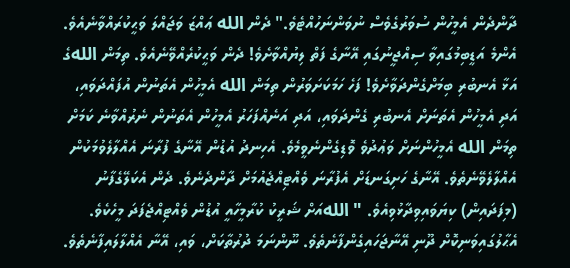ދާންދެން އެމީހުން ސުވަރުގެވެސް ނުވަންނަހުއްޓެވެ." ދެން الله ޢައްޒަ ވަޖައްލަ ވަޙީކުރައްވާނެއެވެ. އެންމެ އަޑީބިމުގައިވާ ސިއްޖީނުގައި އޭނާގެ ފަތް ލިޔުއްވާށެވެ! ދެން ވަޙީކުރެއްވޭނެއެވެ. ތިމަން اللهގެ އަޅާ އެނބުރި ބިމަށްގެންދަވާށެވެ! ފަހެ ހަމަކަށަވަރުން ތިމަން الله އެމީހުން އެތަނުން އުފައްދަވައި، އަދި އެމީހުން އެތަނަށް އެނބުރި ގެންދަވައި، އަދި އަނެއްފަހަރު އެމީހުން އެތަނުން ނެރުއްވާނެ ކަމަށް ތިމަން الله އެމީހުންނަށް ވަޢުދުވެ ވޮޑިގެންނެވީމެވެ. އެހިނދު އުޑުން އޭނާގެ ފުރާނަ އެއްލާލެވުމަކުން އެއްލާލެވޭނެތެވެ. އޭނާގެ ހަށިގަނޑަށް އެފުރާނަ ވެއްޓިއްޖެއުމަށް ދާންދެނެވެ. ދެން އެކަލޭގެފާނު (މިފަދައިން) ކިޔަވައިވިދާޅުވިއެވެ. "اللهއަށް ޝަރީކު ކުރާމީހާއީ އުޑުން ވެއްޓިއްޖެފަދަ މީހެކެވެ. އެޙާލުގައިވަނިކޮށް ދޫނި އޭނާޖަހައިގެންފާނެތެވެ. ނޫންނަމަ ދުރުތާކަށް، ވައި، އޭނާ އެއްލާލައިފާނެތެވެ.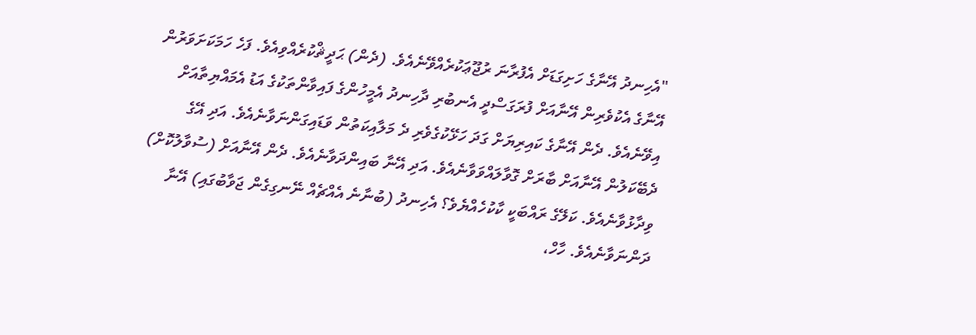"އެހިނދު އޭނާގެ ހަށިގަޑަށް އެފުރާނަ ރުޖޫޢަކުރެއްވޭނެއެވެ. (ދެން) ޙަދީޘްކުރެއްވިއެވެ. ފަހެ ހަމަކަށަވަރުން އޭނާގެ އެކުވެރިން އޭނާއަށް ފުރަގަސްދީ އެނބުރި ދާހިނދު އެމީހުންގެ ފައިވާންތަކުގެ އަޑު އެމައްޔިތާއަށް އިވޭނެއެވެ. ދެން އޭނާގެ ކައިރިޔަށް ގަދަ ހަޅޭކުގެވެރި ދެ މަލާއިކަތުން ވަޑައިގަންނަވާނެއެވެ. އަދި އޭގެ ދެބޭކަލުން އޭނާއަށް ބާރަށް ގޮވާލައްވަވާނެއެވެ. އަދި އޭނާ ބައިންދަވާނެއެވެ. ދެން އޭނާއަށް (ސުވާލުކޮށް) ވިދާޅުވާނެއެވެ. ކަލޭގެ ރައްބަކީ ކާކުހެއްޔެވެ؟ އެހިނދު (ބުނާނެ އެއްޗެއް ނޭނގިގެން ޖަވާބުގައި) އޭނާ ދަންނަވާނެއެވެ. ހާހް،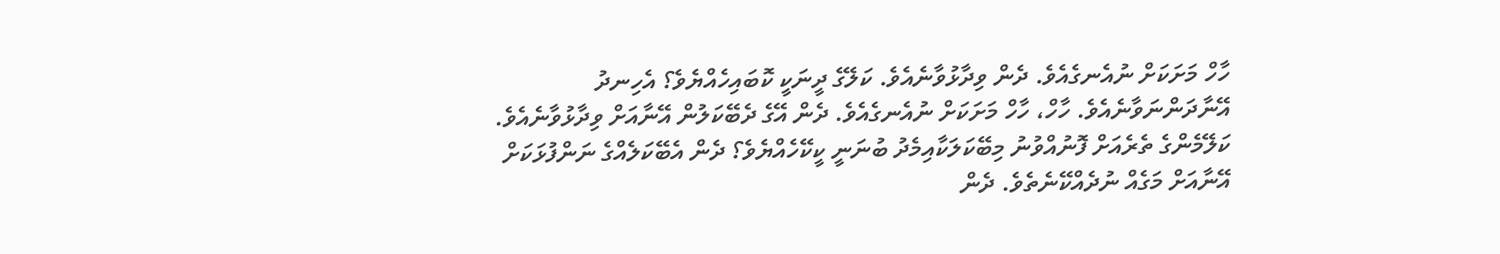ހާހް މަށަކަށް ނުއެނގެއެވެ. ދެން ވިދާޅުވާނެއެވެ. ކަލޭގެ ދީނަކީ ކޮބައިހެއްޔެވެ؟ އެހިނދު އޭނާދަންނަވާނެއެވެ. ހާހް، ހާހް މަށަކަށް ނުއެނގެއެވެ. ދެން އޭގެ ދެބޭކަލުން އޭނާއަށް ވިދާޅުވާނެއެވެ. ކަލޭމެންގެ ތެރެއަށް ފޮނުއްވުނު މިބޭކަލަކާއިމެދު ބުނަނީ ކީކޭހެއްޔެވެ؟ ދެން އެބޭކަލެއްގެ ނަންފުޅަކަށް އޭނާއަށް މަގެއް ނުދެއްކޭނެތެވެ. ދެން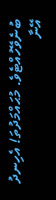ބުނެވޭހުއްޓެވެ. މުޙައްމަދުތަ! އެހިނދު އޭނާ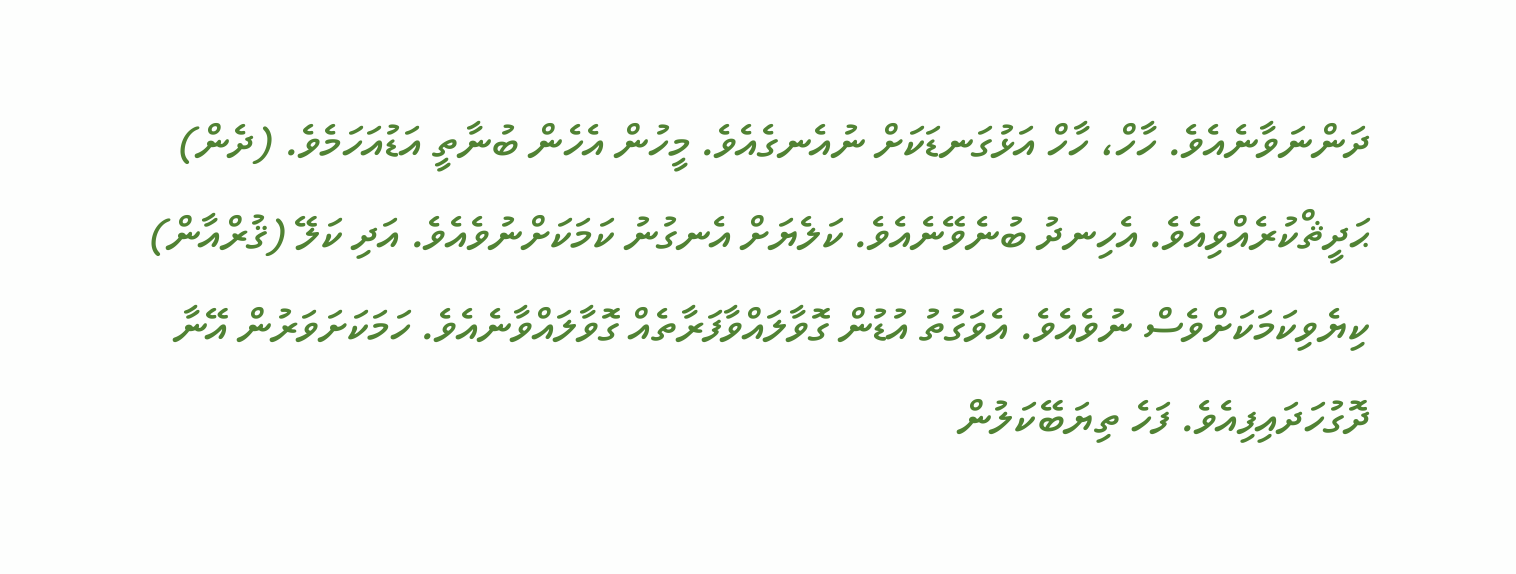ދަންނަވާނެއެވެ. ހާހް، ހާހް އަޅުގަނޑަކަށް ނުއެނގެއެވެ. މީހުން އެހެން ބުނާތީ އަޑުއަހަމެވެ. (ދެން) ޙަދީޘްކުރެއްވިއެވެ. އެހިނދު ބުނެވޭނެއެވެ. ކަލެޔަށް އެނގުނު ކަމަކަށްނުވެއެވެ. އަދި ކަލޭ (ޤުރްއާން) ކިޔެވިކަމަކަށްވެސް ނުވެއެވެ. އެވަގުތު އުޑުން ގޮވާލައްވާފަރާތެއް ގޮވާލައްވާނެއެވެ. ހަމަކަށަވަރުން އޭނާ ދޮގުހަދައިފިއެވެ. ފަހެ ތިޔަބޭކަލުން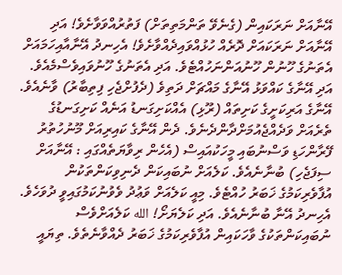އޭނާއަށް ނަރަކައިން (ގެނެވޭ ތަންމަތިތަށް) ފަތުރުއްވަވާށެވެ! އަދި އޭނާއަށް ނަރަކައަށް ދޮރެއް ހުޅުއްވައިދެއްވާށެވެ! އެހިނދު އޭނާއާއިހަމައަށް އެތަނުގެ ހޫނުން ހޫނުއަންނަހުއްޓެވެ. އަދި އެތަނުގެ ހޫނުވައިވެސްމެއެވެ. އަދި އޭނާގެ ކައްވަޅު އޭނާގެ މައްޗަށް ދަތިވެ (ދެފުށްޖެހި ފިތިބާރު) ވާނެއެވެ. އޭނާގެ އަރިކަށީގެ ކަށިތައް (ރޫޅި) އެއްކަށިގަނޑު އަނެއް ކަށިގަނޑުގެ ތެރެއަށް ވަދެއްޖެއުމަށްދާންދެނެވެ. ދެން އޭނާގެ ކައިރިއަށް މޫނުހުތުރު ފޭރާންހަޑި ވަސްނުބައި މީހަކުއައިސް (އެހެން ރިވާޔަތެއްގައި : އޭނާއަށް ސިފަޖެހި) ބުނާނެއެވެ. ކަލެއަށް ނުބައިކަން ދެނިވިކަންތަކުން އުފާވެރިކަމުގެ ޚަބަރު ހުއްޓެވެ. މިއީ ކަލެއަށް ވަޢުދު ވެވުނުކަމުގައިވީ ދުވަހެވެ. އެހިނދު އޭނާ ބުނާނެއެވެ. އަދި ކަލެޔަށޯ! الله ކަލެއަށްވެސް ނުބައިކަންތަކުގެ ވާހަކައިން އުފާވެރިކަމުގެ ޚަބަރު ދެއްވާނެތެވެ. ތިޔައީ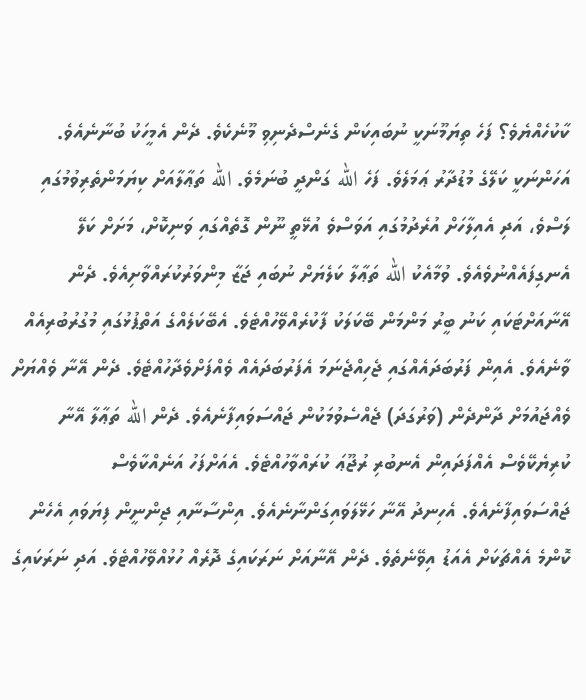ކާކުހެއްޔެވެ؟ ފަހެ ތިޔަމޫނަކީ ނުބައިކަން ގެނެސްދެނިވި މޫނެކެވެ. ދެން އެމީހަކު ބުނާނެއެވެ. އަހަންނަކީ ކަލޭގެ މުޑުދާރު ޢަމަލެވެ. ފަހެ الله ގަންދީ ބުނަމެވެ. الله ތަޢާލާއަށް ކިޔަމަންތެރިވުމުގައި ލަސްވެ، އަދި އެއިލާހަށް އުރެދުމުގައި އަވަސްވެ އުޅޭތީ ނޫން ގޮތެއްގައި ވަނިކޮށް، މަށަށް ކަލޭ އެނގިފައެއްނުވެއެވެ. ވުމާއެކު الله ތަޢާލާ ކަލެޔަށް ނުބައި ޖަޒާ މިންވަރުކުރައްވާށިއެވެ. ދެން އޭނާއަށްޓަކައި ކަނު ބީރު މަންމަން ބޭކަލަކު ފާކުރެއްވޭހުއްޓެވެ. އެބޭކަލެއްގެ އަތްޕުޅުގައި މުގުރުބުރިއެއް ވާނެއެވެ. އެއިން ފަރުބަދައެއްގައި ޖެހިއްޖެނަމަ އެފަރުބަދައެއް ވެއްފަށްވެދާހުއްޓެވެ. ދެން އޭނާ ވެއްޔަށް ވެއްޖައުމަށް ދާންދެން (ވަރުގަދަ) ޖެއްސެވުމަކުން ޖައްސަވައިފާނެއެވެ. ދެން الله ތަޢާލާ އޭނާ ކުރިޔެކޭވެސް އެއްފަދައިން އެނބުރި ރުޖޫޢަ ކުރައްވާހުއްޓެވެ. އެއަށްފަހު އަނެއްކާވެސް ޖައްސަވައިފާނެއެވެ. އެހިނދު އޭނާ ހަޅޭލަވައިގަންނާނެއެވެ. އިންސާނާއި ޖިންނީން ފިޔަވައި އެހެން ކޮންމެ އެއްޗަކަށް އެއަޑު އިވޭނެތެވެ. ދެން އޭނާއަށް ނަރަކައިގެ ދޮރެއް ހުޅުއްވޭހުއްޓެވެ. އަދި ނަރަކައިގެ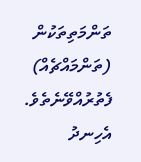ތަންމަތިތަކުން (ތަންމައްޗެއް) ފެތުރުއްވޭނެތެވެ. އެހިނދު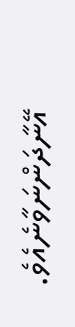އޭނާދަންނަވާނެއެވެ.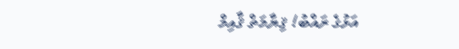އަޅުގެ ރައްބު! ޤިޔާމަތް ޤާއިމް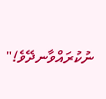ނުކުރައްވާނދޭވެ!"